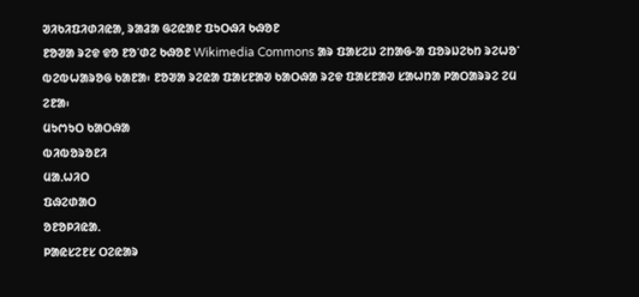ᱣᱤᱠᱤᱯᱤᱰᱤᱭᱟ, ᱨᱟᱲᱟ ᱜᱮᱭᱟᱱ ᱯᱩᱛᱷᱤ ᱠᱷᱚᱱ
ᱱᱚᱣᱟ ᱨᱮᱫ ᱫᱚ ᱱᱚᱸᱰᱮ ᱠᱷᱚᱱ Wikimedia Commons ᱟᱨ ᱯᱟᱥᱮᱡ ᱮᱴᱟᱜ-ᱟ ᱯᱚᱨᱡᱮᱠᱴ ᱨᱮᱦᱚᱸ ᱵᱮᱵᱦᱟᱨᱚᱜ ᱠᱟᱱᱟ᱾ ᱱᱚᱣᱟ ᱨᱮᱭᱟ ᱯᱟᱥᱱᱟᱣ ᱠᱟᱛᱷᱟ ᱨᱮᱫ ᱯᱟᱥᱱᱟᱣ ᱥᱟᱦᱴᱟ ᱞᱟᱛᱟᱨᱨᱮ ᱮᱢ ᱮᱱᱟ᱾
ᱢᱩᱬᱩᱛ ᱠᱟᱛᱷᱟ
ᱵᱤᱵᱚᱨᱚᱱᱤ
ᱢᱟᱹᱦᱤᱛ
ᱯᱷᱮᱰᱟᱛ
ᱚᱱᱚᱞᱤᱭᱟᱹ
ᱞᱟᱭᱥᱮᱱᱥ ᱛᱮᱭᱟᱨ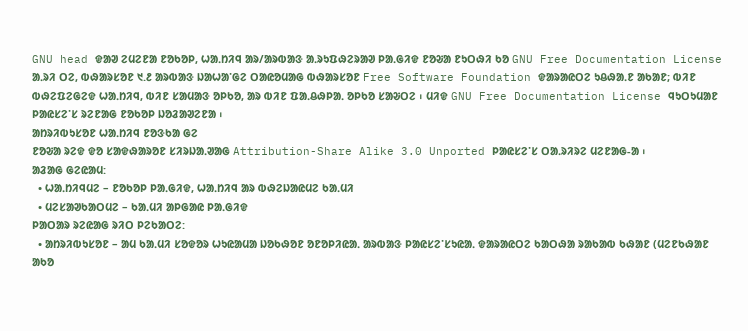GNU head ᱫᱟᱣ ᱮᱢᱮᱱᱟ ᱱᱚᱠᱚᱞ, ᱦᱟᱹᱴᱤᱧ ᱟᱨ/ᱟᱨᱵᱟᱝ ᱟᱹᱨᱩᱯᱷᱮᱨᱟᱣ ᱞᱟᱹᱜᱤᱫ ᱱᱚᱶᱟ ᱱᱩᱛᱷᱤ ᱠᱚ GNU Free Documentation License ᱟᱹᱨᱤ ᱛᱮ, ᱵᱷᱟᱨᱥᱚᱱ ᱑.᱒ ᱟᱨᱵᱟᱝ ᱡᱟᱦᱟᱸᱜᱮ ᱛᱟᱭᱚᱢᱟᱜ ᱵᱷᱟᱨᱥᱚᱱ Free Software Foundation ᱫᱟᱨᱟᱭᱛᱮ ᱩᱪᱷᱟᱹᱱ ᱟᱠᱟᱱ; ᱵᱤᱱ ᱵᱷᱮᱯᱮᱜᱮᱫ ᱦᱟᱹᱴᱤᱧ, ᱵᱤᱱ ᱥᱟᱢᱟᱝ ᱚᱞᱠᱚ, ᱟᱨ ᱵᱤᱱ ᱯᱟᱹᱪᱷᱞᱟᱹ ᱚᱞᱠᱚ ᱥᱟᱶᱛᱮ ᱾ ᱢᱤᱫ GNU Free Documentation License ᱧᱩᱛᱩᱢᱟᱱ ᱞᱟᱭᱥᱮᱸᱥ ᱨᱮᱱᱟᱜ ᱱᱚᱠᱚᱞ ᱡᱚᱲᱟᱣᱮᱱᱟ ᱾
ᱟᱴᱨᱤᱵᱩᱥᱚᱱ ᱦᱟᱹᱴᱤᱧ ᱱᱚᱝᱠᱟ ᱜᱮ
ᱱᱚᱶᱟ ᱨᱮᱫ ᱫᱚ ᱥᱟᱫᱷᱟᱨᱚᱱ ᱥᱤᱨᱡᱟᱹᱣᱟᱜ Attribution-Share Alike 3.0 Unported ᱞᱟᱭᱥᱮᱸᱥ ᱛᱟᱹᱨᱤᱨᱮ ᱢᱮᱱᱟᱜ-ᱟ ᱾
ᱟᱲᱟᱜ ᱜᱮᱭᱟᱢ:
  • ᱦᱟᱹᱴᱤᱧᱢᱮ – ᱱᱚᱠᱚᱞ ᱞᱟᱹᱜᱤᱫ, ᱦᱟᱹᱴᱤᱧ ᱟᱨ ᱵᱷᱮᱡᱟᱭᱢᱮ ᱠᱟᱹᱢᱤ
  • ᱢᱮᱥᱟᱣᱠᱟᱛᱢᱮ – ᱠᱟᱹᱢᱤ ᱟᱞᱜᱟᱭ ᱞᱟᱹᱜᱤᱫ
ᱞᱟᱛᱟᱨ ᱨᱮᱭᱟᱜ ᱨᱤᱛ ᱞᱮᱠᱟᱛᱮ:
  • ᱟᱴᱨᱤᱵᱩᱥᱚᱱ – ᱟᱢ ᱠᱟᱹᱢᱤ ᱥᱚᱫᱚᱨ ᱦᱩᱭᱟᱢᱟ ᱡᱚᱠᱷᱚᱱ ᱚᱱᱚᱞᱤᱭᱟᱹ ᱟᱨᱵᱟᱝ ᱞᱟᱭᱥᱮᱸᱥᱩᱭᱟᱹ ᱫᱟᱨᱟᱭᱛᱮ ᱠᱟᱛᱷᱟ ᱨᱟᱠᱟᱵ ᱠᱷᱟᱱ (ᱢᱮᱱᱠᱷᱟᱱ ᱟᱠᱚ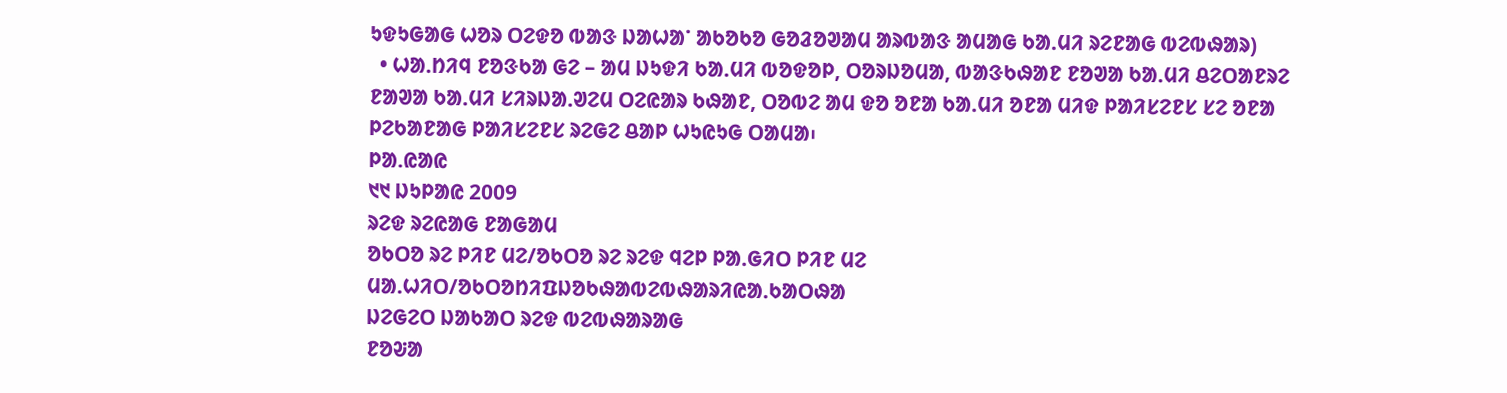ᱩᱫᱩᱜᱟᱜ ᱦᱚᱨ ᱛᱮᱫᱚ ᱵᱟᱝ ᱡᱟᱦᱟᱸ ᱟᱠᱚᱠᱚ ᱜᱚᱲᱚᱣᱟᱢ ᱟᱨᱵᱟᱝ ᱟᱢᱟᱜ ᱠᱟᱹᱢᱤ ᱨᱮᱱᱟᱜ ᱵᱮᱵᱷᱟᱨ)
  • ᱦᱟᱹᱴᱤᱧ ᱱᱚᱝᱠᱟ ᱜᱮ – ᱟᱢ ᱡᱩᱫᱤ ᱠᱟᱹᱢᱤ ᱵᱚᱫᱚᱞ, ᱛᱚᱨᱡᱚᱢᱟ, ᱵᱟᱝᱠᱷᱟᱱ ᱱᱚᱣᱟ ᱠᱟᱹᱢᱤ ᱪᱮᱛᱟᱱᱨᱮ ᱱᱟᱣᱟ ᱠᱟᱹᱢᱤ ᱥᱤᱨᱡᱟᱹᱣᱮᱢ ᱛᱮᱭᱟᱨ ᱠᱷᱟᱱ, ᱛᱚᱵᱮ ᱟᱢ ᱫᱚ ᱚᱱᱟ ᱠᱟᱹᱢᱤ ᱚᱱᱟ ᱢᱤᱫ ᱞᱟᱤᱥᱮᱱᱥ ᱥᱮ ᱚᱱᱟ ᱞᱮᱠᱟᱱᱟᱜ ᱞᱟᱤᱥᱮᱱᱥ ᱨᱮᱜᱮ ᱪᱟᱞ ᱦᱩᱭᱩᱜ ᱛᱟᱢᱟ᱾
ᱞᱟ.ᱭᱟᱭ
᱑᱑ ᱡᱩᱞᱟᱭ 2009
ᱨᱮᱫ ᱨᱮᱭᱟᱜ ᱱᱟᱜᱟᱢ
ᱚᱠᱛᱚ ᱨᱮ ᱞᱤᱱ ᱢᱮ/ᱚᱠᱛᱚ ᱨᱮ ᱨᱮᱫ ᱧᱮᱞ ᱞᱟᱹᱜᱤᱛ ᱞᱤᱱ ᱢᱮ
ᱢᱟᱹᱦᱤᱛ/ᱚᱠᱛᱚᱴᱤᱯᱡᱚᱠᱷᱟᱵᱮᱵᱷᱟᱨᱤᱭᱟᱹᱠᱟᱛᱷᱟ
ᱡᱮᱜᱮᱛ ᱡᱟᱠᱟᱛ ᱨᱮᱫ ᱵᱮᱵᱷᱟᱨᱟᱜ
ᱱᱚᱶᱟ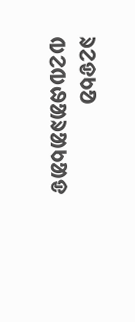ᱨᱮᱫᱠᱚ ᱵᱮᱵᱷᱟᱨᱟᱠᱟᱫ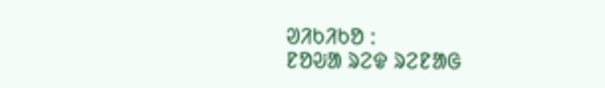ᱣᱤᱠᱤᱠᱚ :
ᱱᱚᱶᱟ ᱨᱮᱫ ᱨᱮᱱᱟᱜ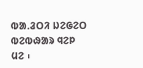ᱵᱟᱹᱲᱛᱤ ᱡᱮᱜᱮᱛ ᱵᱮᱵᱷᱟᱨ ᱧᱮᱞ ᱢᱮ ᱾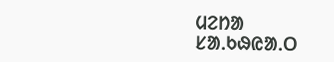ᱢᱮᱴᱟ ᱥᱟᱹᱠᱷᱭᱟᱹᱛ